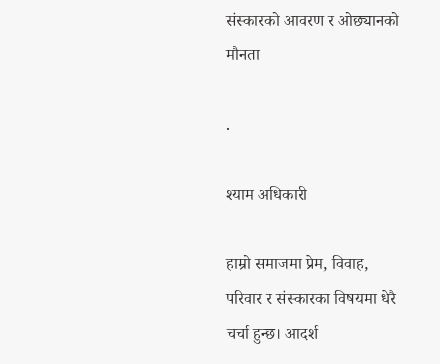संस्कारको आवरण र ओछ्यानको मौनता

.

श्याम अधिकारी

हाम्रो समाजमा प्रेम, विवाह, परिवार र संस्कारका विषयमा धेरै चर्चा हुन्छ। आदर्श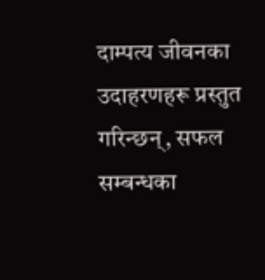दाम्पत्य जीवनका उदाहरणहरू प्रस्तुत गरिन्छन्, सफल सम्बन्धका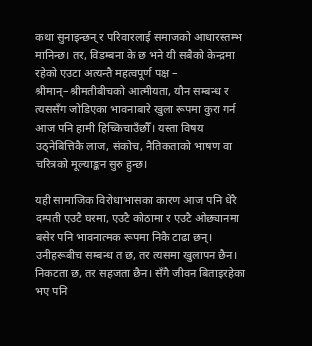कथा सुनाइन्छन् र परिवारलाई समाजको आधारस्तम्भ मानिन्छ। तर, विडम्बना के छ भने यी सबैको केन्द्रमा रहेको एउटा अत्यन्तै महत्वपूर्ण पक्ष – श्रीमान्–श्रीमतीबीचको आत्मीयता, यौन सम्बन्ध र त्यससँग जोडिएका भावनाबारे खुला रूपमा कुरा गर्न आज पनि हामी हिच्किचाउँछौँ। यस्ता विषय उठ्नेबित्तिकै लाज, संकोच, नैतिकताको भाषण वा चरित्रको मूल्याङ्कन सुरु हुन्छ।

यही सामाजिक विरोधाभासका कारण आज पनि धेरै दम्पती एउटै घरमा, एउटै कोठामा र एउटै ओछ्यानमा बसेर पनि भावनात्मक रूपमा निकै टाढा छन्। उनीहरूबीच सम्बन्ध त छ, तर त्यसमा खुलापन छैन। निकटता छ, तर सहजता छैन। सँगै जीवन बिताइरहेका भए पनि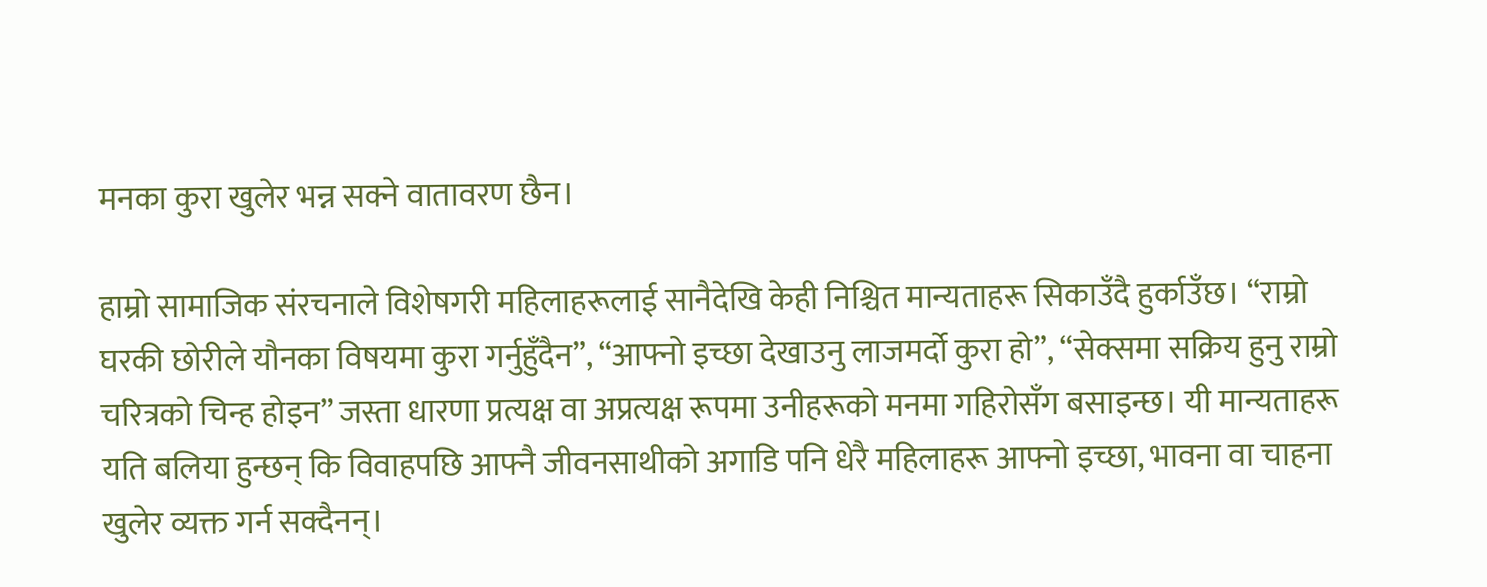मनका कुरा खुलेर भन्न सक्ने वातावरण छैन।

हाम्रो सामाजिक संरचनाले विशेषगरी महिलाहरूलाई सानैदेखि केही निश्चित मान्यताहरू सिकाउँदै हुर्काउँछ। “राम्रो घरकी छोरीले यौनका विषयमा कुरा गर्नुहुँदैन”, “आफ्नो इच्छा देखाउनु लाजमर्दो कुरा हो”, “सेक्समा सक्रिय हुनु राम्रो चरित्रको चिन्ह होइन” जस्ता धारणा प्रत्यक्ष वा अप्रत्यक्ष रूपमा उनीहरूको मनमा गहिरोसँग बसाइन्छ। यी मान्यताहरू यति बलिया हुन्छन् कि विवाहपछि आफ्नै जीवनसाथीको अगाडि पनि धेरै महिलाहरू आफ्नो इच्छा, भावना वा चाहना खुलेर व्यक्त गर्न सक्दैनन्।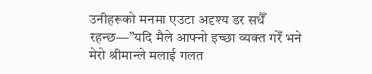उनीहरूको मनमा एउटा अदृश्य डर सधैँ रहन्छ—”यदि मैले आफ्नो इच्छा व्यक्त गरेँ भने मेरो श्रीमान्ले मलाई गलत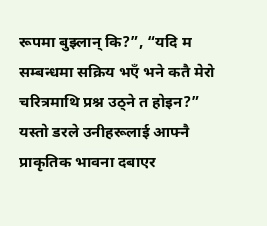रूपमा बुझ्लान् कि?”, “यदि म सम्बन्धमा सक्रिय भएँ भने कतै मेरो चरित्रमाथि प्रश्न उठ्ने त होइन?” यस्तो डरले उनीहरूलाई आफ्नै प्राकृतिक भावना दबाएर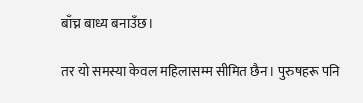बाँच्न बाध्य बनाउँछ।

तर यो समस्या केवल महिलासम्म सीमित छैन। पुरुषहरू पनि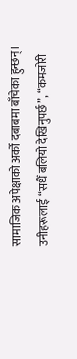सामाजिक अपेक्षाको अर्को दबाबमा बाँचेका हुन्छन्। उनीहरूलाई “सधैँ बलियो देखिनुपर्छ”, “कमजोरी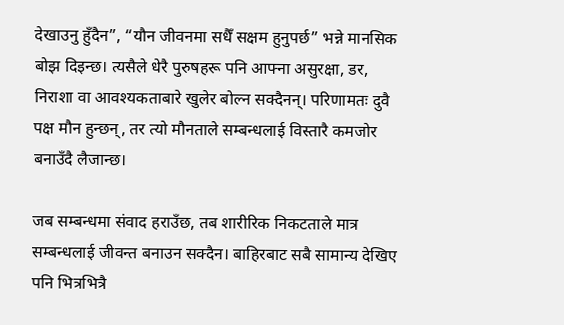देखाउनु हुँदैन”, “यौन जीवनमा सधैँ सक्षम हुनुपर्छ” भन्ने मानसिक बोझ दिइन्छ। त्यसैले धेरै पुरुषहरू पनि आफ्ना असुरक्षा, डर, निराशा वा आवश्यकताबारे खुलेर बोल्न सक्दैनन्। परिणामतः दुवै पक्ष मौन हुन्छन्, तर त्यो मौनताले सम्बन्धलाई विस्तारै कमजोर बनाउँदै लैजान्छ।

जब सम्बन्धमा संवाद हराउँछ, तब शारीरिक निकटताले मात्र सम्बन्धलाई जीवन्त बनाउन सक्दैन। बाहिरबाट सबै सामान्य देखिए पनि भित्रभित्रै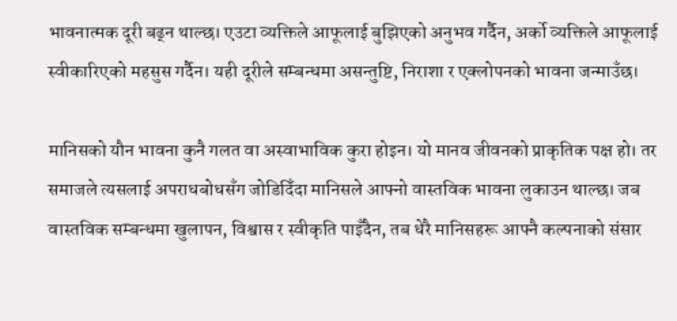भावनात्मक दूरी बढ्न थाल्छ। एउटा व्यक्तिले आफूलाई बुझिएको अनुभव गर्दैन, अर्को व्यक्तिले आफूलाई स्वीकारिएको महसुस गर्दैन। यही दूरीले सम्बन्धमा असन्तुष्टि, निराशा र एक्लोपनको भावना जन्माउँछ।

मानिसको यौन भावना कुनै गलत वा अस्वाभाविक कुरा होइन। यो मानव जीवनको प्राकृतिक पक्ष हो। तर समाजले त्यसलाई अपराधबोधसँग जोडिदिँदा मानिसले आफ्नो वास्तविक भावना लुकाउन थाल्छ। जब वास्तविक सम्बन्धमा खुलापन, विश्वास र स्वीकृति पाइँदैन, तब धेरै मानिसहरू आफ्नै कल्पनाको संसार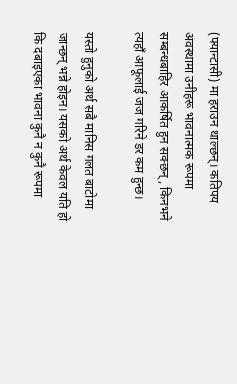(फ्यान्टासी) मा हराउन थाल्छन्। कतिपय अवस्थामा उनीहरू भावनात्मक रूपमा सम्बन्धबाहिर आकर्षित हुन सक्छन्, किनभने त्यहाँ आफूलाई जज गरिने डर कम हुन्छ।

यस्तो हुनुको अर्थ सबै मानिस गलत बाटोमा जान्छन् भन्ने होइन। यसको अर्थ केवल यति हो कि दबाइएका भावना कुनै न कुनै रूपमा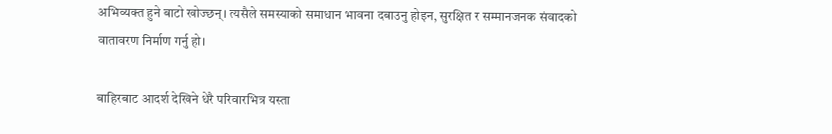अभिव्यक्त हुने बाटो खोज्छन्। त्यसैले समस्याको समाधान भावना दबाउनु होइन, सुरक्षित र सम्मानजनक संवादको वातावरण निर्माण गर्नु हो।

बाहिरबाट आदर्श देखिने धेरै परिवारभित्र यस्ता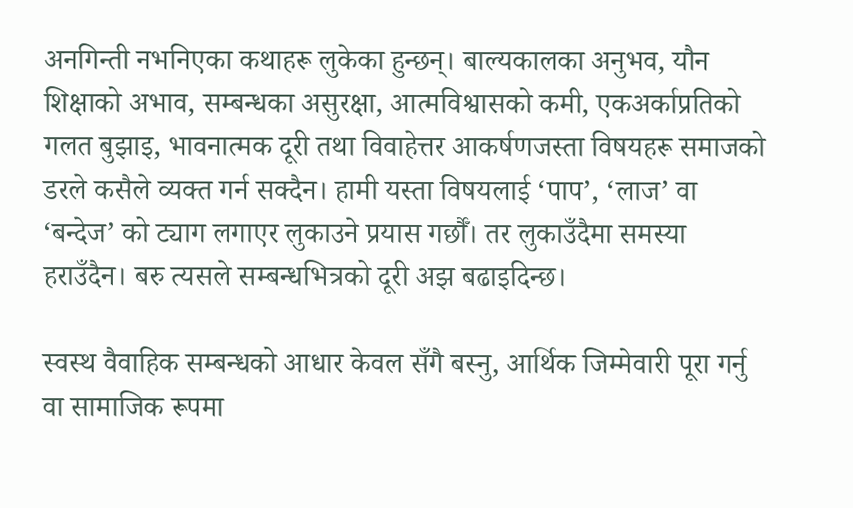अनगिन्ती नभनिएका कथाहरू लुकेका हुन्छन्। बाल्यकालका अनुभव, यौन शिक्षाको अभाव, सम्बन्धका असुरक्षा, आत्मविश्वासको कमी, एकअर्काप्रतिको गलत बुझाइ, भावनात्मक दूरी तथा विवाहेत्तर आकर्षणजस्ता विषयहरू समाजको डरले कसैले व्यक्त गर्न सक्दैन। हामी यस्ता विषयलाई ‘पाप’, ‘लाज’ वा ‘बन्देज’ को ट्याग लगाएर लुकाउने प्रयास गर्छौँ। तर लुकाउँदैमा समस्या हराउँदैन। बरु त्यसले सम्बन्धभित्रको दूरी अझ बढाइदिन्छ।

स्वस्थ वैवाहिक सम्बन्धको आधार केवल सँगै बस्नु, आर्थिक जिम्मेवारी पूरा गर्नु वा सामाजिक रूपमा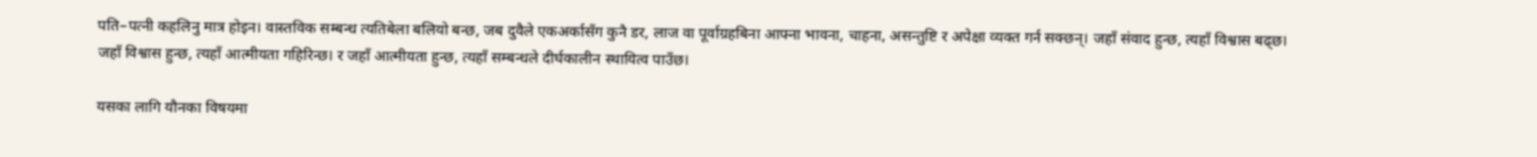पति–पत्नी कहलिनु मात्र होइन। वास्तविक सम्बन्ध त्यतिबेला बलियो बन्छ, जब दुवैले एकअर्कासँग कुनै डर, लाज वा पूर्वाग्रहबिना आफ्ना भावना, चाहना, असन्तुष्टि र अपेक्षा व्यक्त गर्न सक्छन्। जहाँ संवाद हुन्छ, त्यहाँ विश्वास बढ्छ। जहाँ विश्वास हुन्छ, त्यहाँ आत्मीयता गहिरिन्छ। र जहाँ आत्मीयता हुन्छ, त्यहाँ सम्बन्धले दीर्घकालीन स्थायित्व पाउँछ।

यसका लागि यौनका विषयमा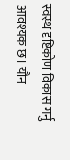स्वस्थ दृष्टिकोण विकास गर्नु आवश्यक छ। यौन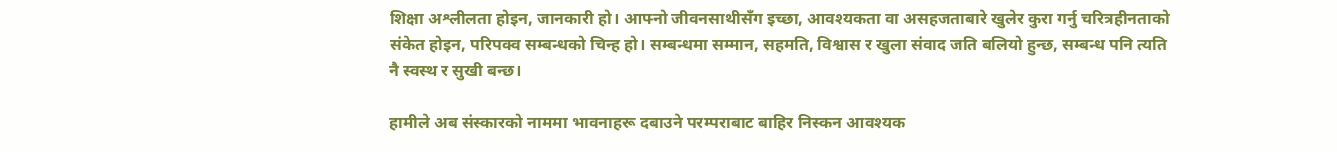शिक्षा अश्लीलता होइन, जानकारी हो। आफ्नो जीवनसाथीसँग इच्छा, आवश्यकता वा असहजताबारे खुलेर कुरा गर्नु चरित्रहीनताको संकेत होइन, परिपक्व सम्बन्धको चिन्ह हो। सम्बन्धमा सम्मान, सहमति, विश्वास र खुला संवाद जति बलियो हुन्छ, सम्बन्ध पनि त्यति नै स्वस्थ र सुखी बन्छ।

हामीले अब संस्कारको नाममा भावनाहरू दबाउने परम्पराबाट बाहिर निस्कन आवश्यक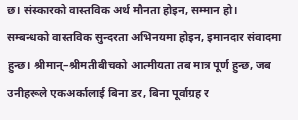छ। संस्कारको वास्तविक अर्थ मौनता होइन, सम्मान हो। सम्बन्धको वास्तविक सुन्दरता अभिनयमा होइन, इमानदार संवादमा हुन्छ। श्रीमान्–श्रीमतीबीचको आत्मीयता तब मात्र पूर्ण हुन्छ, जब उनीहरूले एकअर्कालाई बिना डर, बिना पूर्वाग्रह र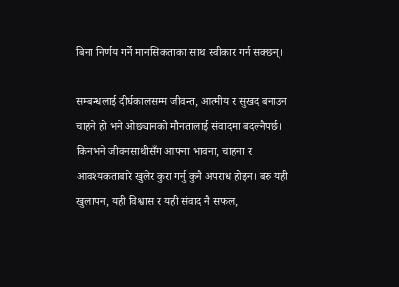बिना निर्णय गर्ने मानसिकताका साथ स्वीकार गर्न सक्छन्।

सम्बन्धलाई दीर्घकालसम्म जीवन्त, आत्मीय र सुखद बनाउन चाहने हो भने ओछ्यानको मौनतालाई संवादमा बदल्नैपर्छ। किनभने जीवनसाथीसँग आफ्ना भावना, चाहना र आवश्यकताबारे खुलेर कुरा गर्नु कुनै अपराध होइन। बरु यही खुलापन, यही विश्वास र यही संवाद नै सफल,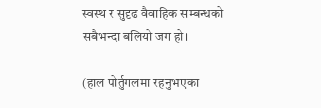स्वस्थ र सुदृढ वैवाहिक सम्बन्धको सबैभन्दा बलियो जग हो।

(हाल पोर्तुगलमा रहनुभएका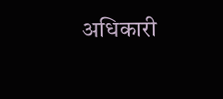अधिकारी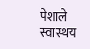पेशाले स्वास्थय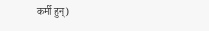कर्मी हुन्)